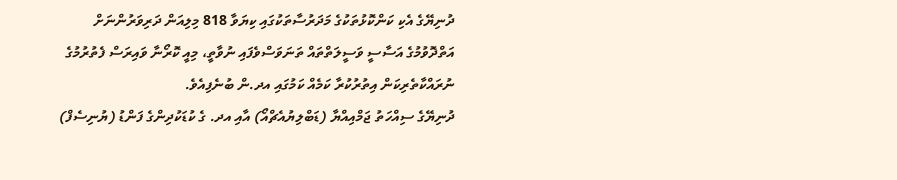ދުނިޔޭގެ އެކި ކަންކޮޅުތަކުގެ މަދަރުސާތަކުގައި ކިޔަވާ 818 މިލިއަން ދަރިވަރުންނަށް އަތްދޮވުމުގެ އަސާސީ ވަސީލަތްތައް ތަނަވަސްވެފައި ނުވާތީ، މިއީ ކޮރޯނާ ވައިރަސް ފެތުރުމުގެ ނުރައްކާތެރިކަން އިތުރުކުރާ ކަމެއް ކަމުގައި އދ.ން ބުނެފިއެވެ.
ދުނިޔޭގެ ސިއްހަތު ޖަމްއިއްޔާ (ޑަބްލިޔުއެޗްއޯ) އާއި އދ. ގެ ކުޑަކުދިންގެ ފަންޑު (ޔުނިސެފް)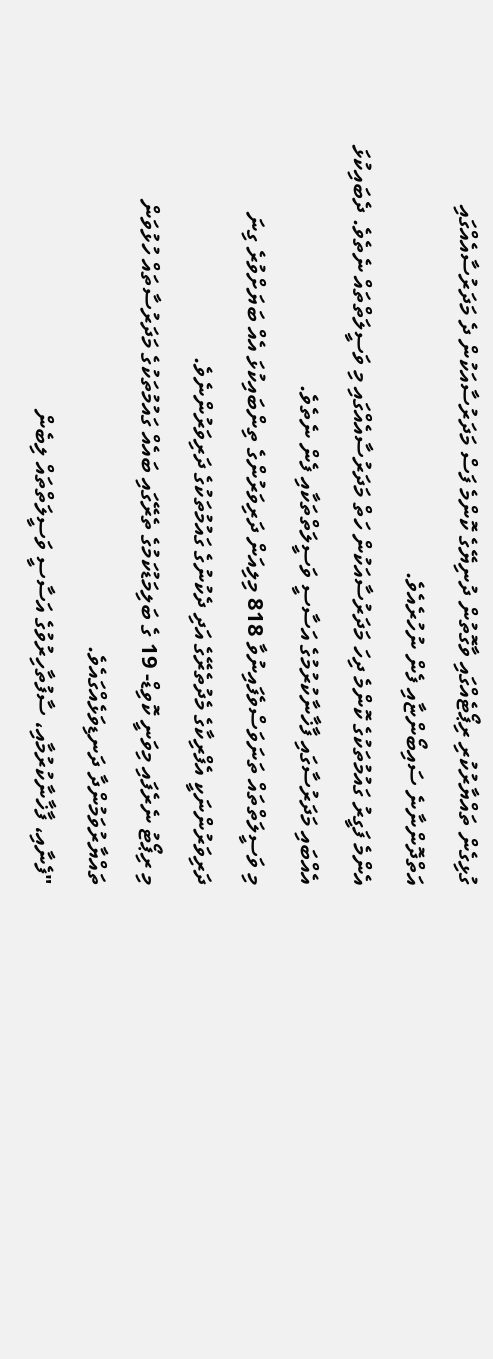ގުޅިގެން ތައްޔާރުކުރި ރިޕޯޓެއްގައި ވާގޮތުން ދުނިޔޭގެ ކޮންމެ ފަސް މަދަރުސާއަކުން ދެ މަދަރުސާއެއްގައި އަތްދޮންނާނެ ސައިބޯންޏާއި ފެން ނުހުރެއެވެ.
އެންމެ ފަގީރު ގައުމުތަކުގެ ކޮންމެ ދިހަ މަދަރުސާއަކުން ހަތް މަދަރުސާއެއްގައި މި ވަސީލަތްތައް ނެތެވެ. ދެބައިކުޅަ އެއްބައި މަދަރުސާގައި ފާޚާނާކުރުމުގެ އަސާސީ ވަސީލަތްތަކާއި ފެން ނެތެވެ.
މި ވަސީލަތްތައް ތަނަވަސްވެފައިނުވާ 818 މިލިއަން ދަރިވަރުންގެ ތިންބައިކުޅަ އެއް ބަޔަށްވުރެ ގިނަ ދަރިވަރުންނަކީ އެފްރިކާގެ މެދުތެރޭގެ އަދި ދެކުނުގެ ގައުމުތަކުގެ ދަރިވަރުންނެވެ.
މި ރިޕޯޓު ނެރެފައި މިވަނީ ކޮވިޑް- 19 ގެ ބަލިމަޑުކަމުގެ ތެރޭގައި ބައެއް ގައުމުތަކުގެ މަދަރުސާތައް ހުޅުވަން ތައްޔާރުވަމުންދާ ދަނޑިވަޅެއްގައެވެ.
"ފެނާއި، ފާޚާނާކުރުމާއި، ސާފުތާހިރުވުގެ އަސާސީ ވަސީލަތްތައް ލިބެން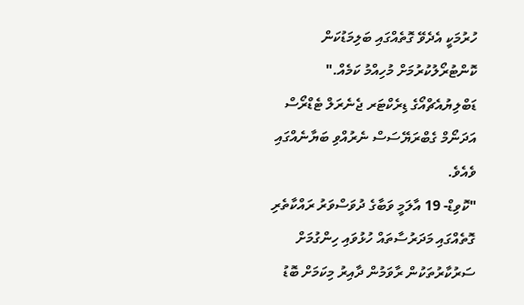ހުރުމަކީ އެދެވޭ ގޮތެއްގައި ބަލިމަޑުކަން ކޮންޓުރޯލުކުރުމަށް މުހިއްމު ކަމެއް." ޑަބްލިޔުއެޗްއޯގެ ޑިރެކްޓަރ ޖެނެރަލް ޓެޑްރޯސް އަދަނޯމް ގެބްރަޔޭސަސް ނެރުއްވި ބަޔާނެއްގައި ވެއެވެ.
"ކޮވިޑް- 19 އާލަމީ ވަބާގެ ދުވަސްވަރު ރައްކާތެރި ގޮތެއްގައި މަދަރުސާތައް ހުޅުވައި ހިންގުމަށް ސަރުކާރުތަކުން ރާވަމުން ދާއިރު މިކަމަށް ބޮޑު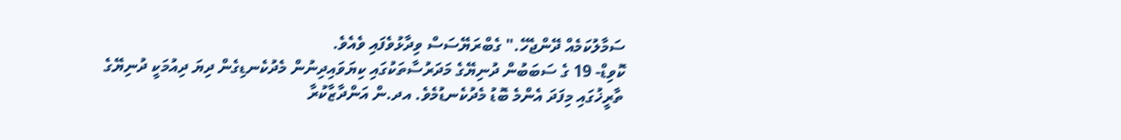ސަމާލުކަމެއް ދޭންޖެހޭ." ގެބްރަޔޭސަސް ވިދާޅުވެފައި ވެއެވެ.
ކޮވިޑް- 19 ގެ ސަބަބުން ދުނިޔޭގެ މަދަރުސާތަކުގައި ކިޔަވައިދިނުން މެދުކެނޑިގެން ދިޔަ ދިއުމަކީ ދުނިޔޭގެ ތާރީޚުގައި މިފަދަ އެންމެ ބޮޑު މެދުކެނޑުމެވެ. އދ.ން އަންދާޒާކުރާ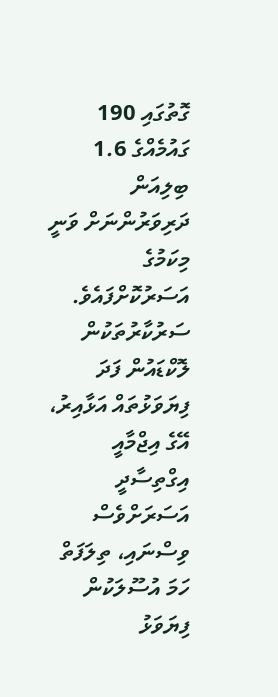ގޮތުގައި 190 ގައުމެއްގެ 1.6 ބިލިއަން ދަރިވަރުންނަށް ވަނީ މިކަމުގެ އަސަރުކޮށްފައެވެ.
ސަރުކާރުތަކުން ލޮކްޑައުން ފަދަ ފިޔަވަޅުތައް އަޅާއިރު، އޭގެ އިޖްމާއީ އިގްތިސާދީ އަސަރަށްވެސް ވިސްނައި، ތިލަފަތް ހަމަ އުސޫލަކުން ފިޔަވަޅު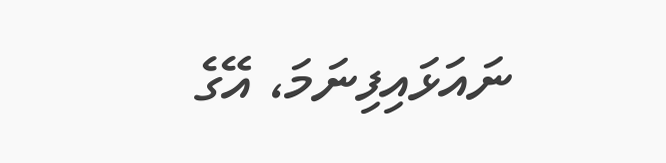ނައަޅައިފިނަމަ، އޭގެ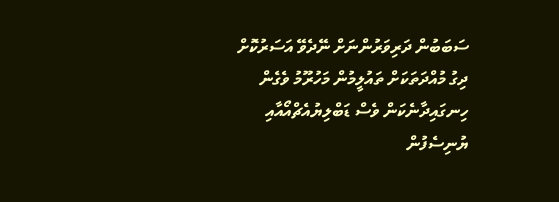ސަބަބުން ދަރިވަރުންނަށް ނޭދެވޭ އަސަރުކޮށް ދިގު މުއްދަތަކަށް ތައުލީމުން މަހުރޫމު ވެގެން ހިނގައިދާނެކަން ވެސް ޑަބްލިޔުއެޗްއޯއާއި ޔުނިސެފުން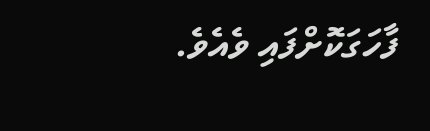ފާހަގަކޮށްފައި ވެއެވެ.